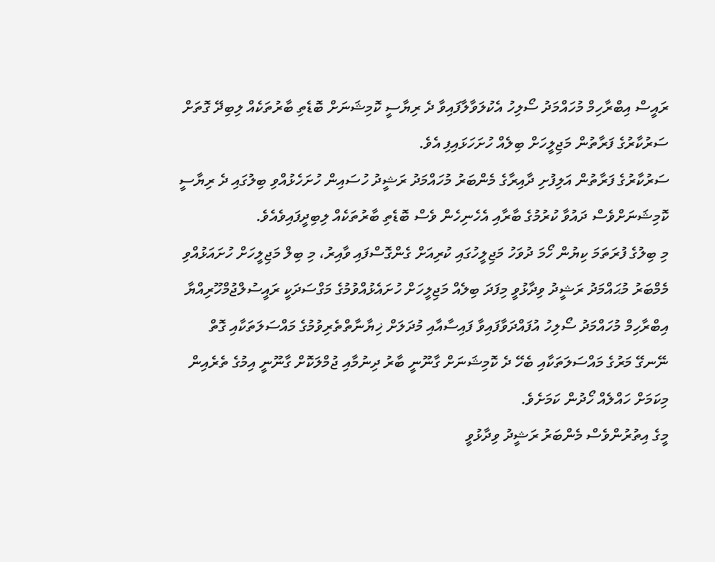ރައީސް އިބްރާހިމް މުހައްމަދު ސޯލިހު އެކުލަވާލާފައިވާ ދެ ރިޔާސީ ކޮމިޝަނަށް ބޮޑެތި ބާރުތަކެއް ލިބިދޭ ގޮތަށް ސަރުކާރުގެ ފަރާތުން މަޖިލީހަށް ބިލެއް ހުށަހަޅައިފި އެވެ.
ސަރުކާރުގެ ފަރާތުން އަލިފުށި ދާއިރާގެ މެންބަރު މުހައްމަދު ރަޝީދު ހުސައިން ހުށަހެޅުއްވި ބިލުގައި ދެ ރިޔާސީ ކޮމިޝަނަށްވެސް ދައުވާ ކުރުމުގެ ބާރާއި އެހެނިހެން ވެސް ބޮޑެތި ބާރުތަކެއް ލިބިދީފައިވެއެވެ.
މި ބިލުގެ ފުރަތަމަ ކިޔުން ހޯމަ ދުވަހު މަޖިލީހުގައި ކުރިއަށް ގެންގޮސްފައި ވާއިރު، މި ބިލް މަޖިލީހަށް ހުށައަޅުއްވި މެމްބަރު މުޙައްމަދު ރަޝީދު ވިދާޅުވީ މިފަދަ ބިލެއް މަޖިލީހަށް ހުށައެޅުއްވުމުގެ މަގްސަދަކީ ރައީސުލްޖުމްހޫރިއްޔާ އިބްރާހިމް މުހައްމަދު ސޯލިހު އުފައްދަވާފައިވާ ފައިސާއާއި މުދަލަށް ޚިޔާނާތްތެރިވުމުގެ މައްސަލަތަކާއި ގޮތް ނޭނގޭ މަރުގެ މައްސަލަތަކާއި ބެހޭ ދެ ކޮމިޝަނަށް ގާނޫނީ ބާރު ދިނުމާއި ޖުމްލަކޮށް ގާނޫނީ އިމުގެ ތެރެއިން މިކަމަށް ހައްލެއް ހޯދުން ކަމަށެވެ.
މީގެ އިތުރުންވެސް މެންބަރު ރަޝީދު ވިދާޅުވީ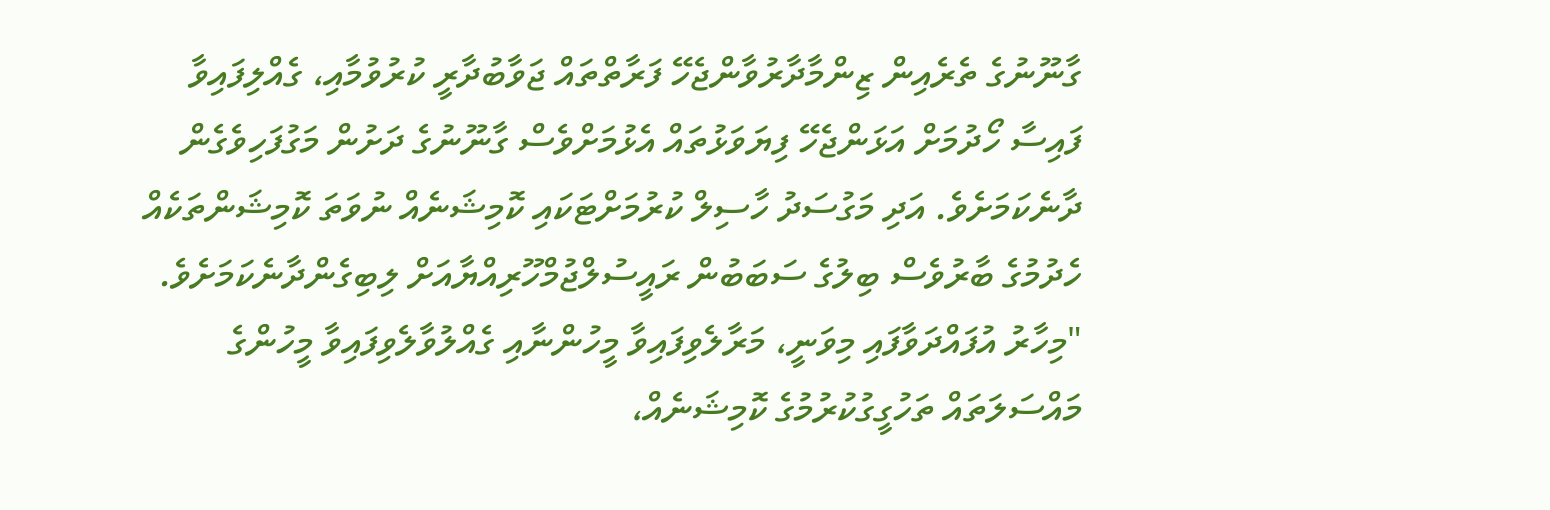ގާނޫނުގެ ތެރެއިން ޒިންމާދާރުވާންޖެހޭ ފަރާތްތައް ޖަވާބުދާރީ ކުރުވުމާއި، ގެއްލިފައިވާ ފައިސާ ހޯދުމަށް އަޅަންޖެހޭ ފިޔަވަޅުތައް އެޅުމަށްވެސް ގާނޫނުގެ ދަށުން މަގުފަހިވެގެން ދާނެކަމަށެވެ. އަދި މަގުސަދު ހާސިލް ކުރުމަށްޓަކައި ކޮމިޝަނެއް ނުވަތަ ކޮމިޝަންތަކެއް ހެދުމުގެ ބާރުވެސް ބިލުގެ ސަބަބުން ރައީސުލްޖުމްހޫރިއްޔާއަށް ލިބިގެންދާނެކަމަށެވެ.
"މިހާރު އުފައްދަވާފައި މިވަނީ، މަރާލެވިފައިވާ މީހުންނާއި ގެއްލުވާލެވިފައިވާ މީހުންގެ މައްސަލަތައް ތަހުގީގުކުރުމުގެ ކޮމިޝަނެއް،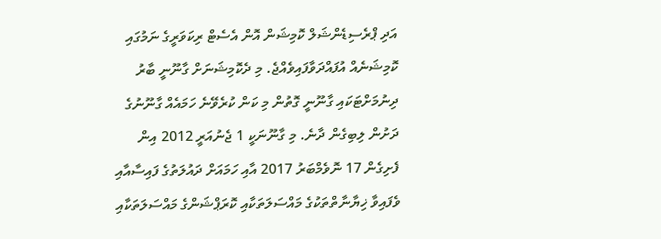އަދި ޕްރެސިޑެންޝަލް ކޮމިޝަން އޮން އެސެޓް ރިކަވަރީގެ ނަމުގައި ކޮމިޝަނެއް އުފައްދަވާފައިވެއްޖެ. މި ދެކޮމިޝަނަށް ގާނޫނީ ބާރު ދިނުމަށްޓަކައި ގާނޫނީ ގޮތުން މި ކަން ކުރެވޭނެ ހަމައެއް ގާނޫނުގެ ދަށުން ލިބިގެން ދާނެ. މި ގާނޫނަކީ 1 ޖެނުއަރީ 2012 އިން ފެށިގެން 17 ނޮވެމްބަރު 2017 އާއި ހަމައަށް ދައުލަތުގެ ފައިސާއާއި ވެފައިވާ ޚިޔާނާތްތަކުގެ މައްސަލަތަކާއި ކޮރަޕްޝަންގެ މައްސަލަތަކާއި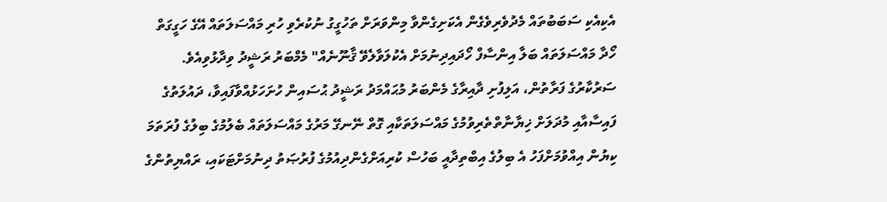އެކިއެކި ސަބަބުތައް މެދުވެރިވެގެން އެކަށިގެންވާ މިންވަރަށް ތަހުގީގު ނުކުރެވި ހުރި މައްސަލަތައް އޭގެ ހަގީގަތް ހޯދާ މައްސަލަތައް ބަލާ އިންސާފް ހޯދައިދިނުމަށް އެކުލަވާލެވޭ ޤާނޫނެއް" މެމްބަރު ރަޝީދު ވިދާޅުވިއެވެ.
ސަރުކާރުގެ ފަރާތުން، އަލިފުށި ދާއިރާގެ މެންބަރު މުޙައްމަދު ރަޝީދު ޙުސައިން ހުށަހަޅުއްވާފައިވާ، ދައުލަތުގެ ފައިސާއާއި މުދަލަށް ޚިޔާނާތްތެރިވުމުގެ މައްސަލަތަކާއި ގޮތް ނޭނގޭ މަރުގެ މައްސަލަތައް ބެލުމުގެ ބިލުގެ ފުރަތަމަ ކިޔުން އިއްވުމަށްފަހު އެ ބިލުގެ އިބްތިދާއީ ބަހުސް ކުރިއަށްގެންދިއުމުގެ ފުރުޞަތު ދިނުމަށްޓަކައި، ރައްޔިތުންގެ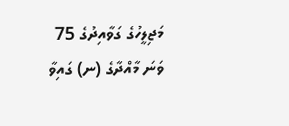މަޖިލީހުގެ ގަވާއިދުގެ 75 ވަނަ މާއްދާގެ (ނ) ގައިވާ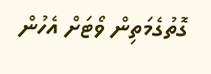ގޮތުގެމަތިން ވޯޓަށް އެހުން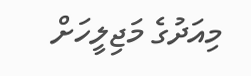މިއަދުގެ މަޖިލީހަށް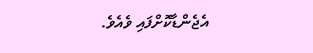އެޖެންޑާކޮށްފައި ވެއެވެ.